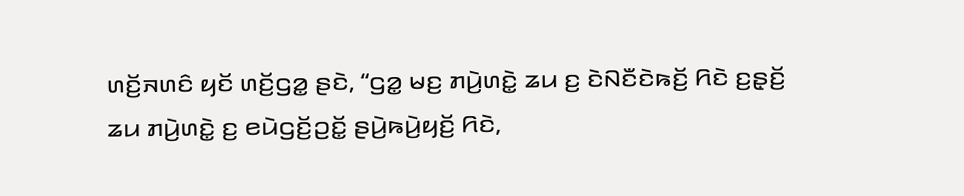ꤛꤢꤩ꤬ꤏꤛꤢꤨ ꤟꤢꤩ ꤛꤢꤩ꤬ꤞꤤ꤭ ꤔꤢꤧ, “ꤞꤤ꤭ ꤗꤢ꤬ ꤊꤣꤧ꤬ꤛꤢꤧ꤭ ꤘꤣ ꤢ꤬ ꤢꤧꤡꤢꤪꤢꤧꤒꤢꤩ꤬ ꤖꤢꤧ ꤢ꤬ꤔ꤫ꤢꤩ꤬ ꤘꤣ ꤊꤣꤧ꤬ꤛꤢꤧ꤭ ꤢ꤬ ꤕꤣꤧꤞꤢꤩ꤬ꤑꤢꤩ꤭ ꤔꤣꤧ꤬ꤒꤣꤧ꤬ꤟꤢꤩ꤬ ꤖꤢꤧ,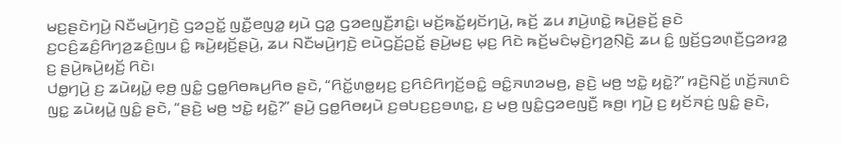ꤗꤢ꤬ꤔꤢꤧꤚꤣꤧ꤬ ꤡꤢꤪꤗꤣꤧ꤬ꤚꤢꤧ꤬ ꤞꤤꤑꤢꤩ꤭ ꤜꤢꤪ꤭ꤕꤜꤤ꤭ ꤟꤣꤧ ꤞꤤ꤭ ꤞꤤꤕꤜꤢꤪ꤬ꤊꤢꤨ꤭꤯ ꤗꤢꤩ꤬ꤒꤢꤩ꤭ꤟꤢꤩꤚꤣꤧ꤬, ꤒꤢꤩ꤬ ꤘꤣ ꤊꤣꤧ꤬ꤛꤢꤧ꤭ ꤒꤣꤧ꤬ꤔꤢꤩ꤬ ꤔꤢꤧ ꤢ꤬ꤍꤢꤨ꤬ꤘꤢꤨ꤬ꤖꤚꤤ꤬ꤘꤢꤨ꤬ꤜꤣ ꤢꤨ꤭ ꤒꤣꤧ꤬ꤟꤢꤩ꤬ꤔꤣꤧ꤬, ꤘꤣ ꤡꤢꤪꤗꤣꤧ꤬ꤚꤢꤧ꤬ ꤕꤣꤧꤞꤢꤩ꤬ꤑꤢꤩ꤭ ꤔꤣꤧ꤬ꤗꤢ꤬ ꤗ꤫ꤢ꤬ ꤖꤢꤧ ꤒꤢꤩ꤬ꤗꤢꤨꤗ꤫ꤢꤧ꤬ꤚꤤ꤬ꤡ꤫ꤢꤧ꤬ ꤘꤣ ꤢꤨ꤭ ꤜ꤫ꤢꤩ꤬ꤞꤤꤛ꤫ꤢꤪ꤬ꤞꤤꤙꤤ꤭ ꤢ꤬ ꤔꤣꤧ꤬ꤒꤣꤧ꤬ꤟꤢꤩ꤬ ꤖꤢꤧ꤯
ꤓꤥ꤭ꤚꤣꤧ꤬ ꤢ꤬ ꤘꤣꤧꤟꤣꤧ꤭ ꤕ꤫ꤥ꤬ ꤜꤢꤨ꤭ ꤞꤥ꤭ꤖꤥꤒꤣ꤬ꤖꤥ ꤔꤢꤧ, “ꤖꤢꤩ꤭ꤛꤥ꤭ꤟꤢ꤬ ꤢ꤬ꤖꤢꤨꤖꤚꤢꤩ꤬ꤋꤢꤨ꤭ ꤋꤢꤨ꤭ꤏꤛꤤꤗꤥ꤬, ꤔꤢꤧ꤬ ꤗꤥ꤬ ꤠꤢꤧ꤭ ꤟꤢꤧ꤭?” ꤙꤢꤧ꤬ꤡꤢꤩ꤬ ꤛꤢꤩ꤬ꤏꤛꤢꤨ ꤜꤢ꤭ ꤘꤣꤧꤟꤣꤧ꤭ ꤜꤢꤨ꤭ ꤔꤢꤧ, “ꤔꤢꤧ꤬ ꤗꤥ꤬ ꤠꤢꤧ꤭ ꤟꤢꤧ꤭?” ꤔꤣꤧ꤬ ꤞꤥ꤭ꤖꤥꤟꤣꤧ ꤢ꤬ꤋꤝꤢ꤬ꤢ꤬ꤋꤛꤢ꤭, ꤢ꤬ ꤗꤥ꤬ ꤜꤢꤨ꤭ꤞꤤꤕꤜꤢꤪ꤬ ꤒꤥ꤬꤯ ꤚꤣꤧ꤬ ꤢ꤬ ꤟꤢꤩꤏꤢꤦ꤬ ꤜꤢꤨ꤭ ꤔꤢꤧ,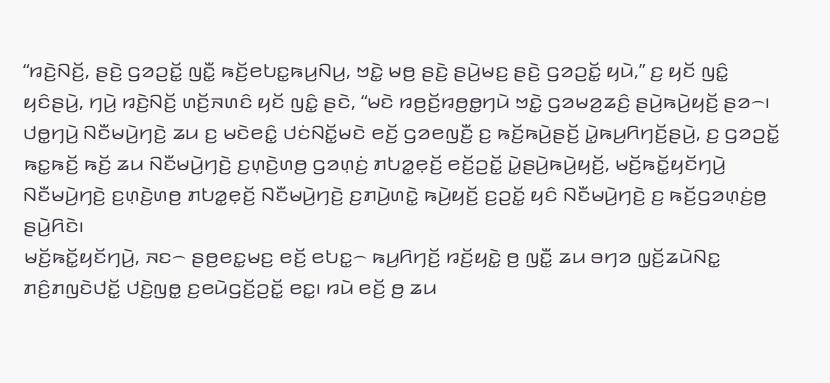“ꤙꤢꤧ꤬ꤡꤢꤩ꤬, ꤔꤢꤧ꤬ ꤞꤤꤑꤢꤩ꤭ ꤜꤢꤪ꤭ ꤒꤢꤩ꤬ꤕꤝꤢ꤭ꤒꤣ꤬ꤡꤣ꤬, ꤠꤢꤧ꤭ ꤗꤥ꤬ ꤔꤢꤧ꤬ ꤔꤣꤧ꤬ꤗꤢ꤬ ꤔꤢꤧ꤬ ꤞꤤꤑꤢꤩ꤭ ꤟꤣꤧ,” ꤢ꤬ ꤟꤢꤩ ꤜꤢꤨ꤭ ꤟꤢꤨꤔꤣꤧ꤬, ꤚꤣꤧ꤬ ꤙꤢꤧ꤬ꤡꤢꤩ꤬ ꤛꤢꤩ꤬ꤏꤛꤢꤨ ꤟꤢꤩ ꤜꤢꤨ꤭ ꤔꤢꤧ, “ꤗꤢꤧ ꤙꤥ꤬ꤢꤩ꤬ꤙꤥ꤬ꤥ꤭ꤚꤣꤧ ꤠꤢꤧ꤭ ꤞꤤꤗꤤ꤬ꤘꤢꤨ꤬ ꤔꤣꤧ꤬ꤒꤣꤧ꤬ꤟꤢꤩ꤬ ꤔꤤ꤮꤯
ꤓꤥ꤭ꤚꤣꤧ꤬ ꤡꤢꤪꤗꤣꤧ꤬ꤚꤢꤧ꤬ ꤘꤣ ꤢ꤬ ꤗꤢꤧꤕꤢꤨ꤭ ꤓꤢꤦꤡꤢꤩ꤭ꤗꤢꤧ ꤕꤢꤩ꤬ ꤞꤤꤕꤜꤢꤪ꤬ ꤢ꤬ ꤒꤢꤩ꤬ꤒꤣꤧ꤬ꤔꤢꤩ꤬ ꤣꤧ꤭ꤒꤣ꤬ꤖꤚꤢꤩ꤬ꤔꤣꤧ꤬, ꤢ꤬ ꤞꤤꤑꤢꤩ꤭ ꤒꤢ꤭ꤒꤢꤩ꤬ ꤒꤢꤩ꤬ ꤘꤣ ꤡꤢꤪꤗꤣꤧ꤬ꤚꤢꤧ꤬ ꤢ꤬ꤛ꤫ꤢꤧ꤬ꤛꤥ꤬ ꤞꤤꤛ꤫ꤢꤦ꤬ ꤊꤝꤤ꤭ꤕ꤫ꤢꤩ꤬ ꤕꤢꤩ꤬ꤑꤢꤩ꤭ ꤣꤧ꤭ꤔꤣꤧ꤬ꤒꤣꤧ꤬ꤟꤢꤩ꤬, ꤗꤢꤩ꤬ꤒꤢꤩ꤭ꤟꤢꤩꤚꤣꤧ꤬ ꤡꤢꤪꤗꤣꤧ꤬ꤚꤢꤧ꤬ ꤢ꤬ꤛ꤫ꤢꤧ꤬ꤛꤥ꤬ ꤊꤝꤤ꤭ꤕ꤫ꤢꤩ꤬ ꤡꤢꤪꤗꤣꤧ꤬ꤚꤢꤧ꤬ ꤢ꤬ꤊꤣꤧ꤬ꤛꤢꤧ꤭ ꤒꤣꤧ꤬ꤟꤢꤩ꤬ ꤢ꤬ꤑꤢꤩ꤭ ꤟꤢꤨ ꤡꤢꤪꤗꤣꤧ꤬ꤚꤢꤧ꤬ ꤢ꤬ ꤒꤢꤩ꤬ꤞꤤꤛ꤫ꤢꤦ꤬ꤥ꤬ ꤔꤣꤧ꤬ꤖꤢꤧ꤯
ꤗꤢꤩ꤬ꤒꤢꤩ꤭ꤟꤢꤩꤚꤣꤧ꤬, ꤏꤢ꤮ ꤔꤥ꤬ꤕꤢ꤭ꤗꤢ꤬ ꤕꤢꤩ꤬ ꤕꤝꤢ꤭꤮ ꤒꤣ꤬ꤖꤚꤢꤩ꤬ ꤙꤢꤩ꤬ꤟꤢꤧ꤭ ꤥ꤬ ꤜꤢꤪ꤭ ꤘꤣ ꤋꤚꤤ ꤜ꤫ꤢꤩ꤬ꤘꤣꤧꤡꤢ꤭ ꤊꤢꤨ꤬ꤊꤜꤢꤧꤓꤢꤩ꤭ ꤓꤢꤧ꤬ꤜꤥ꤭ ꤢ꤬ꤕꤣꤧꤞꤢꤩ꤬ꤑꤢꤩ꤭ ꤕꤢ꤭꤯ ꤙꤣꤧ ꤕꤢꤩ꤬ ꤥ꤬ ꤘꤣ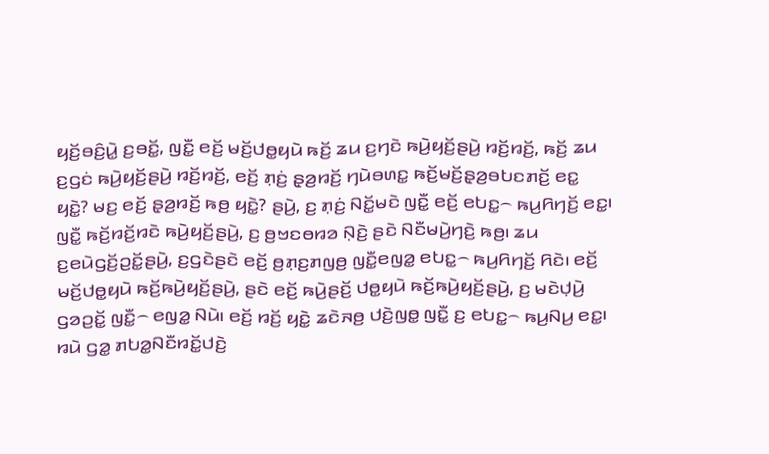ꤟꤢꤩ꤬ꤋꤢꤨ꤬ꤣꤧ꤭ ꤢ꤬ꤋꤢꤩ꤭, ꤜꤢꤪ꤭ ꤕꤢꤩ꤬ ꤗꤢꤩ꤬ꤓꤥ꤭ꤟꤣꤧ ꤒꤢꤩ꤬ ꤘꤣ ꤢ꤬ꤚꤢꤧ ꤒꤣꤧ꤬ꤟꤢꤩ꤬ꤔꤣꤧ꤬ ꤙꤢꤩ꤬ꤙꤢꤩ꤬, ꤒꤢꤩ꤬ ꤘꤣ ꤢ꤬ꤞꤢꤦ ꤒꤣꤧ꤬ꤟꤢꤩ꤬ꤔꤣꤧ꤬ ꤙꤢꤩ꤬ꤙꤢꤩ꤬, ꤕꤢꤩ꤬ ꤊ꤫ꤢꤦ꤬ ꤔ꤫ꤤ꤬ꤙꤢꤩ꤬ ꤚꤣꤧꤋꤛꤢ꤭ ꤒꤢꤩ꤬ꤗꤢꤩ꤬ꤔ꤫ꤤ꤬ꤋꤝꤢꤊꤢꤩ꤬ ꤕꤢ꤭ ꤟꤢꤧ꤭? ꤗꤢ꤬ ꤕꤢꤩ꤬ ꤔ꤫ꤤ꤬ꤙꤢꤩ꤬ ꤒꤥ꤬ ꤟꤢꤧ꤭? ꤔꤣꤧ꤬, ꤢ꤬ ꤊ꤫ꤢꤦ꤬ ꤡꤢꤩ꤭ꤗꤢꤧ ꤜꤢꤪ꤭ ꤕꤢꤩ꤬ ꤕꤝꤢ꤭꤮ ꤒꤣ꤬ꤖꤚꤢꤩ꤬ ꤕꤢ꤭꤯
ꤜꤢꤪ꤭ ꤒꤢꤩ꤬ꤙꤢꤩ꤬ꤙꤢꤧ ꤒꤣꤧ꤬ꤟꤢꤩ꤬ꤔꤣꤧ꤬, ꤢ꤬ ꤥ꤬ꤠꤢꤥꤙꤤ ꤡ꤫ꤢꤧ꤬ ꤔꤢꤧ ꤡꤢꤪꤗꤣꤧ꤬ꤚꤢꤧ꤬ ꤒꤥ꤬꤯ ꤘꤣ ꤢ꤬ꤕꤣꤧꤞꤢꤩ꤬ꤑꤢꤩ꤭ꤔꤣꤧ꤬, ꤢ꤬ꤞꤢꤧꤔꤢꤧ ꤕꤢꤩ꤬ ꤥ꤬ꤊ꤫ꤢ꤬ꤊꤜꤥ꤬ ꤜꤢꤪ꤭ꤕꤜꤤ꤭ ꤕꤝꤢ꤭꤮ ꤒꤣ꤬ꤖꤚꤢꤩ꤬ ꤖꤢꤧ꤯ ꤕꤢꤩ꤬ ꤗꤢꤩ꤬ꤓꤥ꤭ꤟꤣꤧ ꤒꤢꤩ꤬ꤒꤣꤧ꤬ꤟꤢꤩ꤬ꤔꤣꤧ꤬, ꤔꤢꤧ ꤕꤢꤩ꤬ ꤒꤣꤧ꤬ꤔꤢꤩ꤬ ꤓꤥ꤭ꤟꤣꤧ ꤒꤢꤩ꤬ꤒꤣꤧ꤬ꤟꤢꤩ꤬ꤔꤣꤧ꤬, ꤢ꤬ ꤗꤢꤧꤓ꤫ꤣꤧ꤬ ꤞꤤꤑꤢꤩ꤭ ꤜꤢꤪ꤭꤮ ꤕꤜꤤ꤭ ꤡꤣꤧ꤯ ꤕꤢꤩ꤬ ꤙꤢꤩ꤬ ꤟꤢꤧ꤭ ꤘꤢꤧꤏꤥ꤬ ꤓꤢꤧ꤬ꤜꤥ꤭ ꤜꤢꤪ꤭ ꤢ꤬ ꤕꤝꤢ꤭꤮ ꤒꤣ꤬ꤡꤣ꤬ ꤕꤢ꤭꤯
ꤙꤣꤧ ꤞꤤ꤭ ꤊꤝꤤ꤭ꤡꤢꤪꤙꤢꤩ꤭ꤓꤢꤧ꤬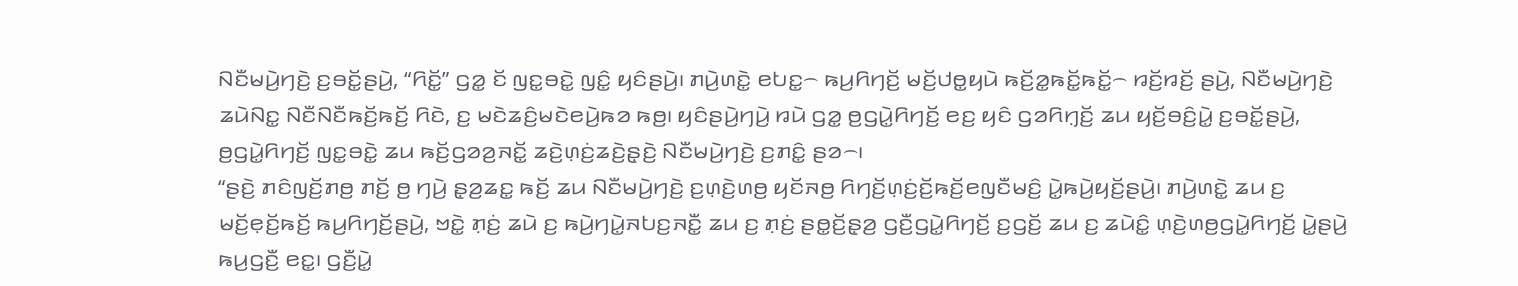ꤡꤢꤪꤗꤣꤧ꤬ꤚꤢꤧ꤬ ꤢ꤬ꤋꤢꤩ꤭ꤔꤣꤧ꤬, “ꤖꤢꤩ꤭” ꤞꤤ꤭ ꤢꤩ ꤜꤢ꤭ꤋꤢꤧ꤭ ꤜꤢꤨ꤭ ꤟꤢꤨꤔꤣꤧ꤬꤯ ꤊꤣꤧ꤬ꤛꤢꤧ꤭ ꤕꤝꤢ꤭꤮ ꤒꤣ꤬ꤖꤚꤢꤩ꤬ ꤗꤢꤩ꤬ꤓꤥ꤭ꤟꤣꤧ ꤒꤢꤩ꤬ꤤ꤭ꤒꤢꤩ꤭ꤒꤢꤩ꤭꤮ ꤙꤢꤩ꤬ꤙꤢꤩ꤬ ꤔꤣꤧ꤬, ꤡꤢꤪꤗꤣꤧ꤬ꤚꤢꤧ꤬ ꤘꤣꤧꤡꤢ꤭ ꤡꤢꤪꤡꤢꤪꤒꤢꤩ꤬ꤒꤢꤩ꤬ ꤖꤢꤧ, ꤢ꤬ ꤗꤢꤧꤘꤢꤨ꤬ꤗꤢꤧꤕꤣꤧ꤬ꤒꤤ ꤒꤥ꤬꤯ ꤟꤢꤨꤔꤣꤧ꤬ꤚꤣꤧ꤬ ꤙꤣꤧ ꤞꤤ꤭ ꤥ꤬ꤞꤣꤧ꤭ꤖꤚꤢꤩ꤬ ꤕꤢ꤬ ꤟꤢꤨ ꤞꤤꤖꤚ꤫ꤢꤩ꤬ ꤘꤣ ꤟꤢꤩ꤬ꤋꤢꤨ꤬ꤣꤧ꤭ ꤢ꤬ꤋꤢꤩ꤭ꤔꤣꤧ꤬, ꤥ꤬ꤞꤣꤧ꤭ꤖꤚꤢꤩ꤬ ꤜꤢ꤭ꤋꤢꤧ꤭ ꤘꤣ ꤒꤢꤩ꤬ꤞꤤꤤ꤬ꤏꤢꤩ꤭ ꤘꤢꤧ꤬ꤛ꤫ꤢꤦ꤬ꤘꤢꤧ꤬ꤔ꤫ꤢꤧ꤬ ꤡꤢꤪꤗꤣꤧ꤬ꤚꤢꤧ꤬ ꤢ꤬ꤊꤢꤨ꤭ ꤔꤤ꤮꤯
“ꤔꤢꤧ꤬ ꤊꤢꤨꤜꤢꤩ꤬ꤊꤥ꤬ ꤊꤢꤩ꤬ ꤥ꤬ ꤚꤣꤧ꤬ ꤔ꤫ꤤ꤬ꤘꤢ꤭ ꤒꤢꤩ꤬ ꤘꤣ ꤡꤢꤪꤗꤣꤧ꤬ꤚꤢꤧ꤬ ꤢ꤬ꤛ꤫ꤢꤧ꤬ꤛꤥ꤬ ꤟꤢꤩꤏꤥ꤬ ꤖꤚꤢꤩ꤬ꤛ꤫ꤢꤦ꤬ꤢꤩ꤬ꤒꤢꤩ꤬ꤕꤜꤢꤪꤗꤢꤨ꤬ ꤣꤧ꤭ꤒꤣꤧ꤬ꤟꤢꤩ꤬ꤔꤣꤧ꤬꤯ ꤊꤣꤧ꤬ꤛꤢꤧ꤭ ꤘꤣ ꤢ꤬ ꤗꤢꤩ꤬ꤕ꤫ꤢꤩ꤬ꤒꤢꤩ꤬ ꤒꤣ꤬ꤖꤚꤢꤩ꤬ꤔꤣꤧ꤬, ꤠꤢꤧ꤭ ꤊ꤫ꤢꤦ꤬ ꤘꤣꤧ ꤢ꤬ ꤒꤣꤧ꤬ꤚꤣꤧ꤭ꤏꤝꤢ꤬ꤏꤢꤪ꤭ ꤘꤣ ꤢ꤬ ꤊ꤫ꤢꤦ꤬ ꤔꤥ꤭ꤢꤩ꤬ꤔ꤫ꤤ꤬ ꤞꤢꤪ꤬ꤞꤣꤧ꤭ꤖꤚꤢꤩ꤬ ꤢ꤬ꤞꤢꤩ꤬ ꤘꤣ ꤢ꤬ ꤘꤣꤧꤢꤨ꤭ ꤛ꤫ꤢꤧ꤬ꤛꤥ꤬ꤞꤣꤧ꤭ꤖꤚꤢꤩ꤬ ꤣꤧ꤭ꤔꤣꤧ꤬ ꤒꤣ꤬ꤞꤢꤪ꤬ ꤕꤢ꤭꤯ ꤞꤢꤪ꤬ꤣꤧ꤭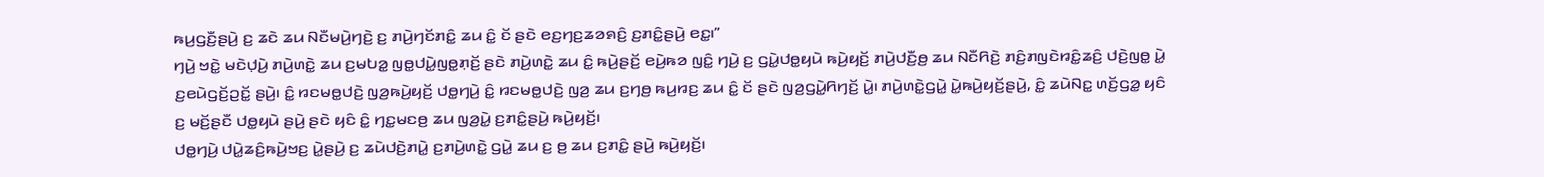ꤒꤣ꤬ꤞꤢꤪ꤬ꤔꤣꤧ꤬ ꤢ꤬ ꤘꤢꤧ ꤘꤣ ꤡꤢꤪꤗꤣꤧ꤬ꤚꤢꤧ꤬ ꤢ꤬ ꤊꤣꤧ꤬ꤚꤢꤩꤊꤢꤨ꤭ ꤘꤣ ꤢꤨ꤭ ꤢꤩ ꤔꤢꤧ ꤕꤢ꤬ꤚꤢ꤬ꤘꤤꤎꤢꤨ꤬ ꤢ꤬ꤊꤢꤨ꤭ꤔꤣꤧ꤬ ꤕꤢ꤭꤯”
ꤚꤣꤧ꤬ ꤠꤢꤧ꤭ ꤗꤢꤧꤓ꤫ꤣꤧ꤬ ꤊꤣꤧ꤬ꤛꤢꤧ꤭ ꤘꤣ ꤢ꤬ꤗꤝꤤ꤭ ꤜꤥ꤭ꤓꤣꤧ꤭ꤜꤥ꤭ꤊ꤫ꤢꤩ꤬ ꤔꤢꤧ ꤊꤣꤧ꤬ꤛꤢꤧ꤭ ꤘꤣ ꤢꤨ꤭ ꤒꤣꤧ꤬ꤔꤢꤩ꤬ ꤕꤣꤧ꤬ꤒꤤ ꤜꤢꤨ꤭ ꤚꤣꤧ꤬ ꤢ꤬ ꤞꤣꤧ꤭ꤓꤥ꤭ꤟꤣꤧ ꤒꤣꤧ꤬ꤟꤢꤩ꤬ ꤊꤣꤧ꤬ꤓꤢꤪ꤬ꤥ꤬ ꤘꤣ ꤡꤢꤪꤖꤢꤧ꤬ ꤊꤢꤨ꤬ꤊꤜꤢꤧꤙꤢꤨ꤭ꤘꤢꤨ꤬ ꤓꤢꤧ꤬ꤜꤥ꤭ ꤣꤧ꤭ ꤢ꤬ꤕꤣꤧꤞꤢꤩ꤬ꤑꤢꤩ꤭ ꤔꤣꤧ꤬꤯ ꤢꤨ꤭ ꤙꤢꤗꤥ꤭ꤓꤢꤧ꤬ ꤜꤤ꤬ꤒꤣꤧ꤬ꤟꤢꤩ꤬ ꤓꤥ꤭ꤚꤣꤧ꤬ ꤢꤨ꤭ ꤙꤢꤗꤥ꤭ꤓꤢꤧ꤬ ꤜꤤ꤬ ꤘꤣ ꤢ꤬ꤚꤥ꤬ ꤒꤣ꤬ꤙꤢ꤬ ꤘꤣ ꤢꤨ꤭ ꤢꤩ ꤔꤢꤧ ꤜꤤ꤬ꤞꤣꤧ꤭ꤖꤚꤢꤩ꤬ ꤣꤧ꤭꤯ ꤊꤣꤧ꤬ꤛꤢꤧ꤭ꤞꤣꤧ꤭ ꤣꤧ꤭ꤒꤣꤧ꤬ꤟꤢꤩ꤬ꤔꤣꤧ꤬, ꤢꤨ꤭ ꤘꤣꤧꤡꤢ꤭ ꤛꤢꤩ꤬ꤞꤤ꤭ ꤟꤢꤨ ꤢ꤬ ꤗꤢꤩ꤬ꤔꤢꤪ ꤓꤥ꤭ꤟꤣꤧ ꤔꤣꤧ꤬ ꤔꤢꤧ ꤟꤢꤨ ꤢꤨ꤭ ꤚꤢ꤭ꤗꤢꤥ꤬ ꤘꤣ ꤜꤤ꤬ꤣꤧ꤭ ꤢ꤬ꤊꤢꤨ꤭ꤔꤣꤧ꤬ ꤒꤣꤧ꤬ꤟꤢꤩ꤬꤯
ꤓꤥ꤭ꤚꤣꤧ꤬ ꤓꤣꤧ꤭ꤘꤢꤨ꤬ꤒꤣꤧ꤬ꤠꤢ꤬ ꤣꤧ꤭ꤔꤣꤧ꤬ ꤢ꤬ ꤘꤣꤧꤓꤢꤧ꤬ꤊꤣꤧ꤭ ꤢ꤬ꤊꤣꤧ꤬ꤛꤢꤧ꤭ ꤞꤣꤧ꤭ ꤘꤣ ꤢ꤬ ꤥ꤬ ꤘꤣ ꤢ꤬ꤊꤢꤨ꤭ ꤔꤣꤧ꤬ ꤒꤣꤧ꤬ꤟꤢꤩ꤬꤯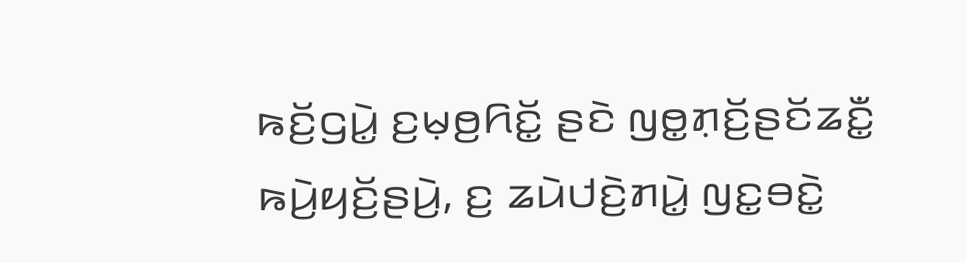ꤒꤢꤩ꤬ꤞꤣꤧ꤭ ꤢ꤬ꤗ꤫ꤥ꤬ꤖꤢꤩ꤭ ꤔꤢꤧ ꤜꤥ꤭ꤊ꤫ꤢꤩ꤬ꤔꤢꤩꤘꤢꤪ꤭ ꤒꤣꤧ꤬ꤟꤢꤩ꤬ꤔꤣꤧ꤬, ꤢ꤬ ꤘꤣꤧꤓꤢꤧ꤬ꤊꤣꤧ꤭ ꤜꤢ꤭ꤋꤢꤧ꤭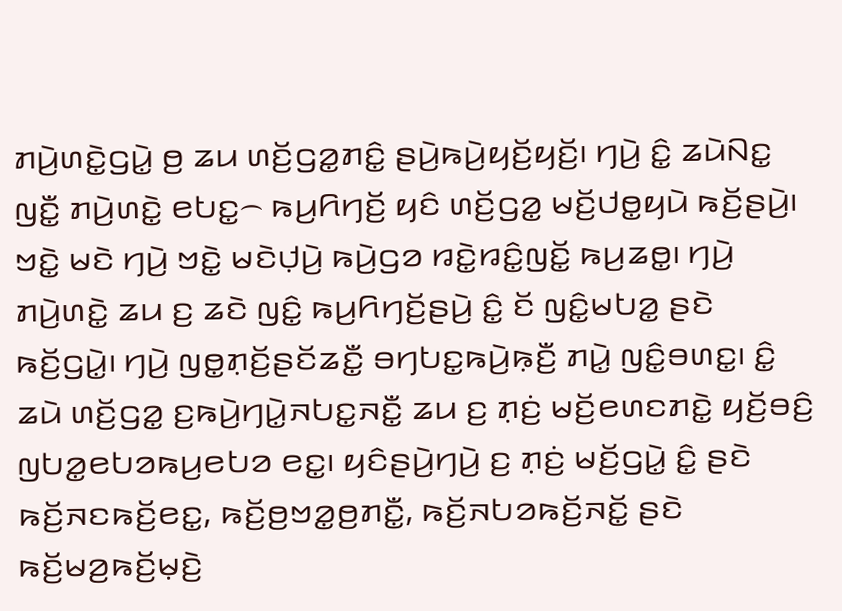ꤊꤣꤧ꤬ꤛꤢꤧ꤭ꤞꤣꤧ꤭ ꤥ꤬ ꤘꤣ ꤛꤢꤩ꤬ꤞꤤ꤭ꤊꤢꤨ꤭ ꤔꤣꤧ꤬ꤒꤣꤧ꤬ꤟꤢꤩ꤬ꤟꤢꤩ꤬꤯ ꤚꤣꤧ꤬ ꤢꤨ꤭ ꤘꤣꤧꤡꤢ꤭ ꤜꤢꤪ꤭ ꤊꤣꤧ꤬ꤛꤢꤧ꤭ ꤕꤝꤢ꤭꤮ ꤒꤣ꤬ꤖꤚꤢꤩ꤬ ꤟꤢꤨ ꤛꤢꤩ꤬ꤞꤤ꤭ ꤗꤢꤩ꤬ꤓꤥ꤭ꤟꤣꤧ ꤒꤢꤩ꤬ꤔꤣꤧ꤬꤯
ꤠꤢꤧ꤭ ꤗꤢꤧ ꤚꤣꤧ꤬ ꤠꤢꤧ꤭ ꤗꤢꤧꤓ꤫ꤣꤧ꤬ ꤒꤣꤧ꤬ꤞꤤ ꤙꤢꤧ꤭ꤙꤢꤨ꤭ꤜꤢꤩ꤭ ꤒꤣ꤬ꤘꤥ꤭꤯ ꤚꤣꤧ꤬ ꤊꤣꤧ꤬ꤛꤢꤧ꤭ ꤘꤣ ꤢ꤬ ꤘꤢꤧ ꤜꤢꤨ꤭ ꤒꤣ꤬ꤖꤚꤢꤩ꤬ꤔꤣꤧ꤬ ꤢꤨ꤭ ꤢꤩ ꤜꤢꤨ꤭ꤗꤝꤤ꤭ ꤔꤢꤧ ꤒꤢꤩ꤬ꤞꤣꤧ꤭꤯ ꤚꤣꤧ꤬ ꤜꤥ꤭ꤊ꤫ꤢꤩ꤬ꤔꤢꤩꤘꤢꤪ꤭ ꤋꤚꤝꤢ꤭ꤒꤣꤧ꤬ꤒ꤫ꤢꤪ꤬ ꤊꤣꤧ꤭ ꤜꤢꤨ꤭ꤋꤛꤢ꤭꤯ ꤢꤨ꤭ ꤘꤣꤧ ꤛꤢꤩ꤬ꤞꤤ꤭ ꤢ꤬ꤒꤣꤧ꤬ꤚꤣꤧ꤭ꤏꤝꤢ꤭ꤏꤢꤪ꤭ ꤘꤣ ꤢ꤬ ꤊ꤫ꤢꤦ꤬ ꤗꤢꤩ꤬ꤕꤛꤢꤊꤢꤧ꤭ ꤟꤢꤩ꤬ꤋꤢꤨ꤬ ꤜꤝꤤ꤭ꤕꤝꤤꤒꤣ꤬ꤕꤝꤤ ꤕꤢ꤭꤯ ꤟꤢꤨꤔꤣꤧ꤬ꤚꤣꤧ꤬ ꤢ꤬ ꤊ꤫ꤢꤦ꤬ ꤗꤢꤩ꤬ꤞꤣꤧ꤭ ꤢꤨ꤭ ꤔꤢꤧ ꤒꤢꤩ꤬ꤏꤢꤒꤢꤩ꤬ꤕꤢ꤭, ꤒꤢꤩ꤬ꤥ꤬ꤠꤤ꤭ꤥ꤬ꤊꤢꤪ꤭, ꤒꤢꤩ꤬ꤏꤝꤤꤒꤢꤩ꤬ꤏꤢꤩ꤭ ꤔꤢꤧ ꤒꤢꤩ꤬ꤗꤤ꤬ꤒꤢꤩ꤬ꤗ꤫ꤢꤧ꤬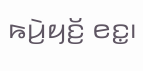ꤒꤣꤧ꤬ꤟꤢꤩ꤬ ꤕꤢ꤭꤯